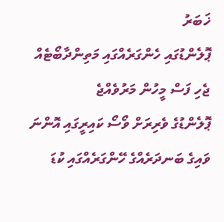ޚަބަރު
ޕޮލެންޑުގައި ހެންގަރެއްގައި މަތިންދާބޯޓެއް ޖެހި ފަސް މީހުން މަރުވެއްޖެ
ޕޮލެންޑުގެ ވެރިރަށް ވޯސޯ ކައިރީގައި އޮންނަ ވައިގެ ބަނދަރެއްގެ ހޭންގަރެއްގައި ކުޑަ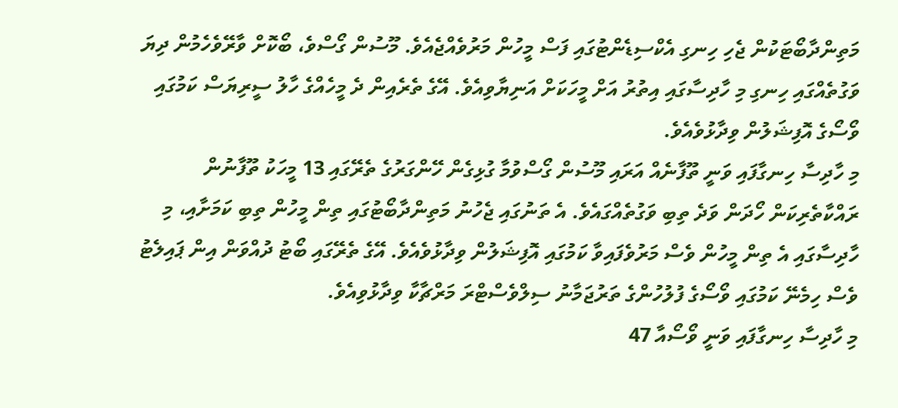މަތިންދާބޯޓަކުން ޖެހި ހިނގި އެކްސިޑެންޓުގައި ފަސް މީހުން މަރުވެއްޖެއެވެ. މޫސުން ގޯސްވެ، ބޯކޮށް ވާރޭވެހެމުން ދިޔަ ވަގުތެއްގައި ހިނގި މި ހާދިސާގައި އިތުރު އަށް މީހަކަށް އަނިޔާވިއެވެ. އޭގެ ތެރެއިން ދެ މީހެއްގެ ހާލު ސީރިޔަސް ކަމުގައި ވޯސޯގެ އޮފިޝަލުން ވިދާޅުވެއެވެ.
މި ހާދިސާ ހިނގާފައި ވަނީ ތޫފާނެއް އަރައި މޫސުން ގޯސްވުމާ ގުޅިގެން ހޭންގަރުގެ ތެރޭގައި 13 މީހަކު ތޫފާނުން ރައްކާތެރިކަން ހޯދަން ވަދެ ތިބި ވަގުތެއްގައެވެ. އެ ތަނުގައި ޖެހުނު މަތިންދާބޯޓުގައި ތިން މީހުން ތިބި ކަމަށާއި، މި ހާދިސާގައި އެ ތިން މީހުން ވެސް މަރުވެފައިވާ ކަމުގައި އޮފިޝަލުން ވިދާޅުވެއެވެ. އޭގެ ތެރޭގައި ބޯޓު ދުއްވަން އިން ޕައިލެޓު ވެސް ހިމެނޭ ކަމުގައި ވޯސޯގެ ފުލުހުންގެ ތަރުޖަމާނު ސިލްވެސްޓްރަ މަރްޗާކާ ވިދާޅުވިއެވެ.
މި ހާދިސާ ހިނގާފައި ވަނީ ވޯސޯއާ 47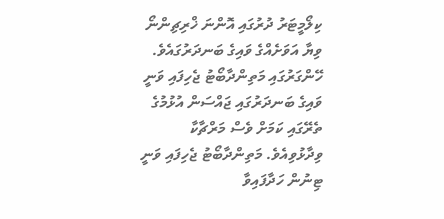ކިލޯމީޓަރު ދުރުގައި އޮންނަ ޚްރިޗިންނޯ ވިޔާ އަވަށެއްގެ ވައިގެ ބަނދަރުގައެވެ. ހޭންގަރުގައި މަތިންދާބޯޓު ޖެހިފައި ވަނީ ވައިގެ ބަނދަރުގައި ޖައްސަން އުޅުމުގެ ތެރޭގައި ކަމަށް ވެސް މަރްޗާކާ ވިދާޅުވިއެވެ. މަތިންދާބޯޓު ޖެހިފައި ވަނީ ޓިނުން ހަދާފައިވާ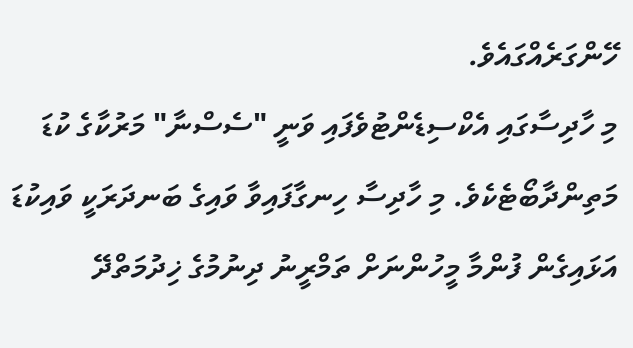ހޭންގަރެއްގައެވެ.
މި ހާދިސާގައި އެކްސިޑެންޓުވެފައި ވަނީ "ސެސްނާ" މަރުކާގެ ކުޑަ މަތިންދާބޯޓެކެވެ. މި ހާދިސާ ހިނގާފައިވާ ވައިގެ ބަނދަރަކީ ވައިކުޑަ އަޅައިގެން ފުންމާ މީހުންނަށް ތަމްރީނު ދިނުމުގެ ޚިދުމަތްދޭ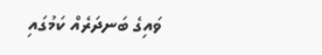ވައިގެ ބަނދަރެއް ކަމުގައި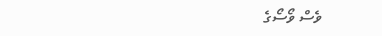ވެސް ވޯސޯގެ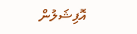އޮފިޝަލުން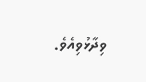ވިދާޅުވިއެވެ.